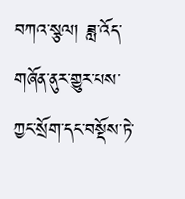བཀའ་སྩལ། ཟླ་འོད་གཞོན་ནུར་གྱུར་པས་ཀྱང་སྲོག་དང་བསྡོས་ཏེ་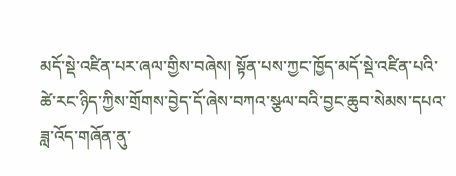མདོ་སྡེ་འཛིན་པར་ཞལ་གྱིས་བཞེས། སྟོན་པས་ཀྱང་ཁྱོད་མདོ་སྡེ་འཛིན་པའི་ཚེ་རང་ཉིད་ཀྱིས་གྲོགས་བྱེད་དོ་ཞེས་བཀའ་སྩལ་བའི་བྱང་ཆུབ་སེམས་དཔའ་ཟླ་འོད་གཞོན་ནུ་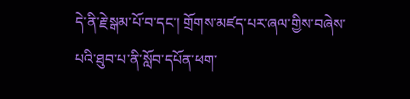དེ་ནི་རྗེ་སྒམ་པོ་བ་དང་། གྲོགས་མཛད་པར་ཞལ་གྱིས་བཞེས་པའི་ཐུབ་པ་ནི་སློབ་དཔོན་ཕག་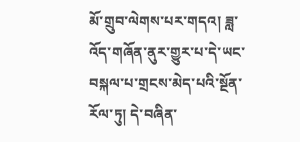མོ་གྲུབ་ལེགས་པར་གདའ། ཟླ་འོད་གཞོན་ནུར་གྱུར་པ་དེ་ཡང་བསྐལ་པ་གྲངས་མེད་པའི་སྔོན་རོལ་ཏུ། དེ་བཞིན་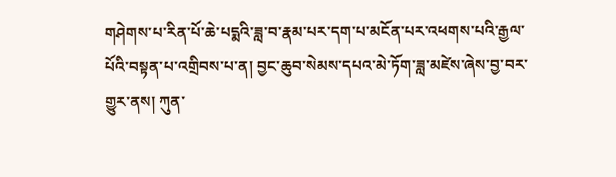གཤེགས་པ་རིན་པོ་ཆེ་པདྨའི་ཟླ་བ་རྣམ་པར་དག་པ་མངོན་པར་འཕགས་པའི་རྒྱལ་པོའི་བསྟན་པ་འགྲིབས་པ་ན། བྱང་ཆུབ་སེམས་དཔའ་མེ་ཏོག་ཟླ་མཛེས་ཞེས་བྱ་བར་གྱུར་ནས། ཀུན་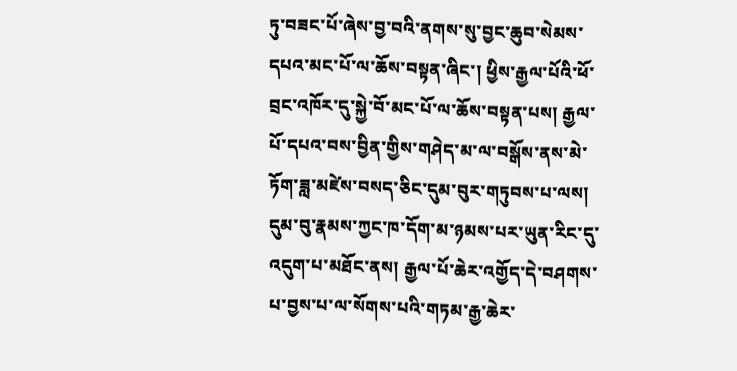ཏུ་བཟང་པོ་ཞེས་བྱ་བའི་ནགས་སུ་བྱང་ཆུབ་སེམས་དཔའ་མང་པོ་ལ་ཆོས་བསྟན་ཞིང་། ཕྱིས་རྒྱལ་པོའི་ཕོ་བྲང་འཁོར་དུ་སྐྱེ་བོ་མང་པོ་ལ་ཆོས་བསྟན་པས། རྒྱལ་པོ་དཔའ་བས་བྱིན་གྱིས་གཤེད་མ་ལ་བསྒོས་ནས་མེ་ཏོག་ཟླ་མཛེས་བསད་ཅིང་དུམ་བུར་གཏུབས་པ་ལས། དུམ་བུ་རྣམས་ཀྱང་ཁ་དོག་མ་ཉམས་པར་ཡུན་རིང་དུ་འདུག་པ་མཐོང་ནས། རྒྱལ་པོ་ཆེར་འགྱོད་དེ་བཤགས་པ་བྱས་པ་ལ་སོགས་པའི་གཏམ་རྒྱ་ཆེར་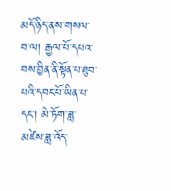མདོ་ཉིད་ནས་གསལ་བ་ལ། རྒྱལ་པོ་དཔའ་བས་བྱིན་ནི་སྟོན་པ་ཐུབ་པའི་དབང་པོ་ཡིན་པ་དང་། མེ་ཏོག་ཟླ་མཛེས་ཟླ་འོད་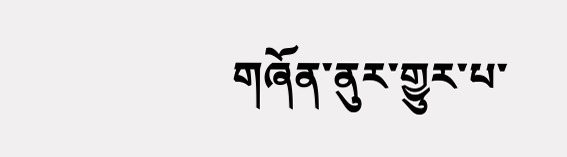གཞོན་ནུར་གྱུར་པ་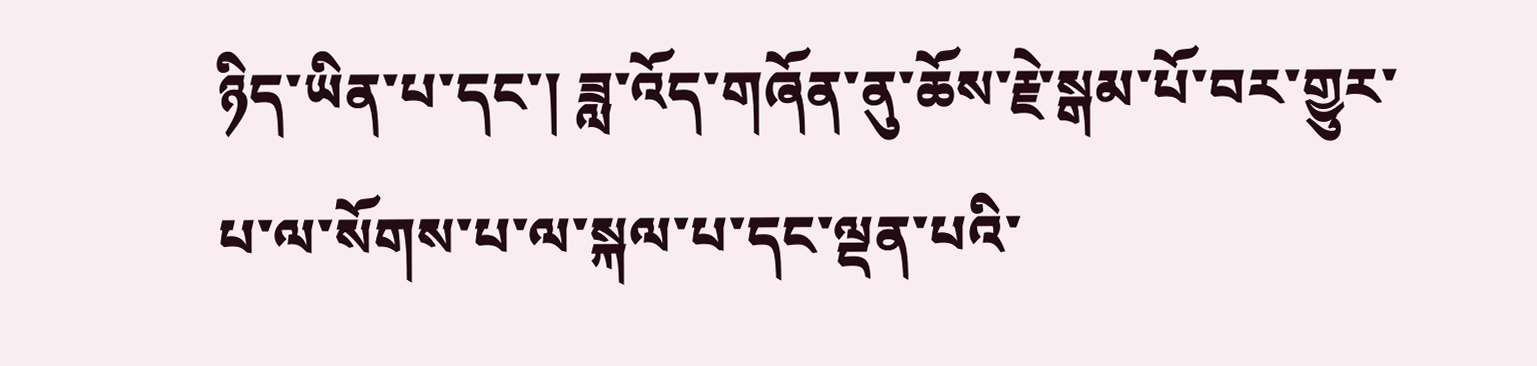ཉིད་ཡིན་པ་དང་། ཟླ་འོད་གཞོན་ནུ་ཆོས་རྗེ་སྒམ་པོ་བར་གྱུར་པ་ལ་སོགས་པ་ལ་སྐལ་པ་དང་ལྡན་པའི་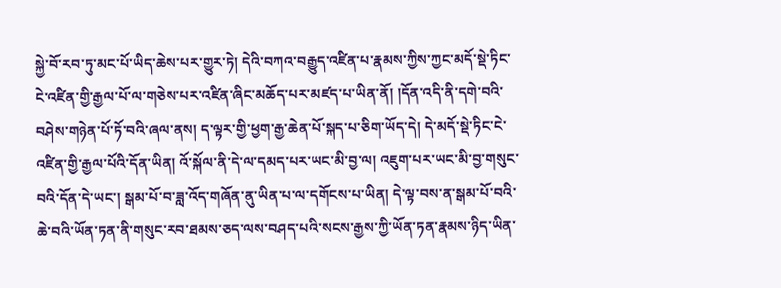སྐྱེ་བོ་རབ་ཏུ་མང་པོ་ཡིད་ཆེས་པར་གྱུར་ཏེ། དེའི་བཀའ་བརྒྱུད་འཛིན་པ་རྣམས་ཀྱིས་ཀྱང་མདོ་སྡེ་ཏིང་ངེ་འཛིན་གྱི་རྒྱལ་པོ་ལ་གཅེས་པར་འཛིན་ཞིང་མཆོད་པར་མཛད་པ་ཡིན་ནོ། །དོན་འདི་ནི་དགེ་བའི་བཤེས་གཉེན་པོ་ཏོ་བའི་ཞལ་ནས། ད་ལྟར་གྱི་ཕྱག་རྒྱ་ཆེན་པོ་སྐད་པ་ཅིག་ཡོད་དེ། དེ་མདོ་སྡེ་ཏིང་ངེ་འཛིན་གྱི་རྒྱལ་པོའི་དོན་ཡིན། འོ་སྐོལ་ནི་དེ་ལ་དམད་པར་ཡང་མི་བྱ་ལ། འཇུག་པར་ཡང་མི་བྱ་གསུང་བའི་དོན་དེ་ཡང་། སྒམ་པོ་བ་ཟླ་འོད་གཞོན་ནུ་ཡིན་པ་ལ་དགོངས་པ་ཡིན། དེ་ལྟ་བས་ན་སྒམ་པོ་བའི་ཆེ་བའི་ཡོན་ཏན་ནི་གསུང་རབ་ཐམས་ཅད་ལས་བཤད་པའི་སངས་རྒྱས་ཀྱི་ཡོན་ཏན་རྣམས་ཉིད་ཡིན་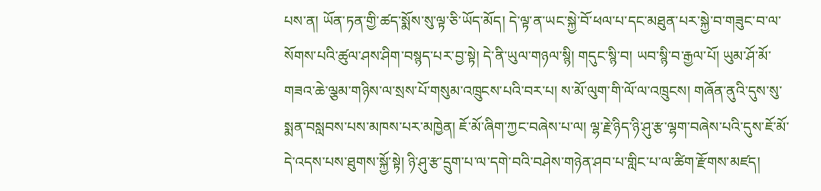པས་ན། ཡོན་ཏན་གྱི་ཚད་སྨོས་སུ་ལྟ་ཅི་ཡོད་མོད། དེ་ལྟ་ན་ཡང་སྐྱེ་བོ་ཕལ་པ་དང་མཐུན་པར་སྐྱེ་བ་གཟུང་བ་ལ་སོགས་པའི་ཚུལ་ཤས་ཤིག་བསྙད་པར་བྱ་སྟེ། དེ་ནི་ཡུལ་གཉལ་སྙི། གདུང་སྙི་བ། ཡབ་སྙི་བ་རྒྱལ་པོ། ཡུམ་ཤོ་མོ་གཟའ་ཆེ་ལྕམ་གཉིས་ལ་སྲས་པོ་གསུམ་འཁྲུངས་པའི་བར་པ། ས་མོ་ལུག་གི་ལོ་ལ་འཁྲུངས། གཞོན་ནུའི་དུས་སུ་སྨན་བསླབས་པས་མཁས་པར་མཁྱེན། ཇོ་མོ་ཞིག་ཀྱང་བཞེས་པ་ལ། ལྷ་རྗེ་ཉིད་ཉི་ཤུ་རྩ་ལྷག་བཞེས་པའི་དུས་ཇོ་མོ་དེ་འདས་པས་ཐུགས་སྐྱོ་སྟེ། ཉི་ཤུ་རྩ་དྲུག་པ་ལ་དགེ་བའི་བཤེས་གཉེན་ཤབ་པ་གླིང་པ་ལ་ཚིག་རྫོགས་མཛད།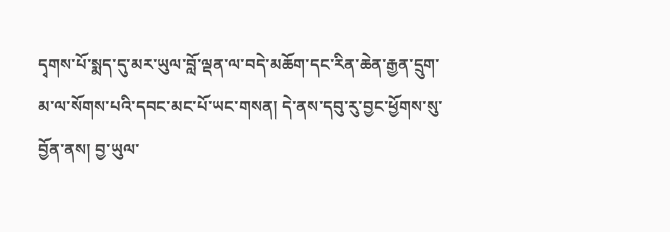དྭགས་པོ་སྨད་དུ་མར་ཡུལ་བློ་ལྡན་ལ་བདེ་མཆོག་དང་རིན་ཆེན་རྒྱན་དྲུག་མ་ལ་སོགས་པའི་དབང་མང་པོ་ཡང་གསན། དེ་ནས་དབུ་རུ་བྱང་ཕྱོགས་སུ་བྱོན་ནས། བྱ་ཡུལ་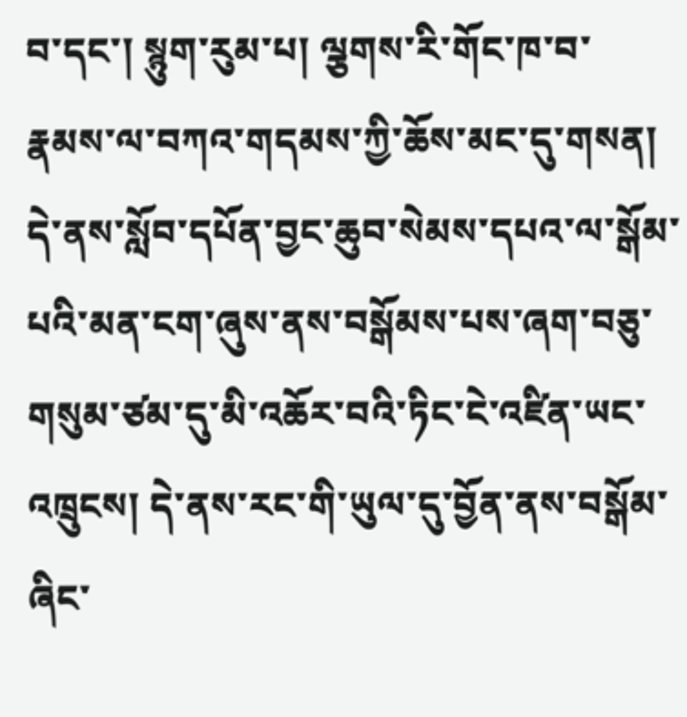བ་དང་། སྙུག་རུམ་པ། ལྕགས་རི་གོང་ཁ་བ་རྣམས་ལ་བཀའ་གདམས་ཀྱི་ཆོས་མང་དུ་གསན། དེ་ནས་སློབ་དཔོན་བྱང་ཆུབ་སེམས་དཔའ་ལ་སྒོམ་པའི་མན་ངག་ཞུས་ནས་བསྒོམས་པས་ཞག་བཅུ་གསུམ་ཙམ་དུ་མི་འཆོར་བའི་ཏིང་ངེ་འཛིན་ཡང་འཁྲུངས། དེ་ནས་རང་གི་ཡུལ་དུ་བྱོན་ནས་བསྒོམ་ཞིང་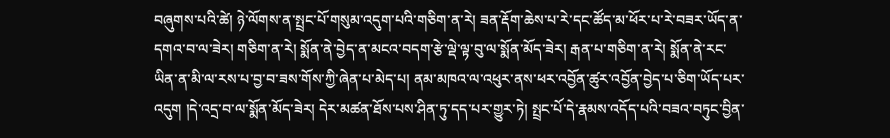བཞུགས་པའི་ཚེ། ཉེ་ལོགས་ན་སྤྲང་པོ་གསུམ་འདུག་པའི་གཅིག་ན་རེ། ཟན་རྡོག་ཆེས་པ་རེ་དང་ཚོད་མ་ཕོར་པ་རེ་བཟར་ཡོད་ན་དགའ་བ་ལ་ཟེར། གཅིག་ན་རེ། སྨོན་ནེ་བྱེད་ན་མངའ་བདག་རྩེ་ལྡེ་ལྟ་བུ་ལ་སྨོན་མོད་ཟེར། རྒན་པ་གཅིག་ན་རེ། སྨོན་ནེ་རང་ཡིན་ན་མི་ལ་རས་པ་བྱ་བ་ཟས་གོས་ཀྱི་ཞེན་པ་མེད་པ། ནམ་མཁའ་ལ་འཕུར་ནས་ཕར་འབྱོན་ཚུར་འབྱོན་བྱེད་པ་ཅིག་ཡོད་པར་འདུག །དེ་འདྲ་བ་ལ་སྨོན་མོད་ཟེར། དེར་མཚན་ཐོས་པས་ཤིན་ཏུ་དད་པར་གྱུར་ཏེ། སྤྲང་པོ་དེ་རྣམས་འདོད་པའི་བཟའ་བཏུང་བྱིན་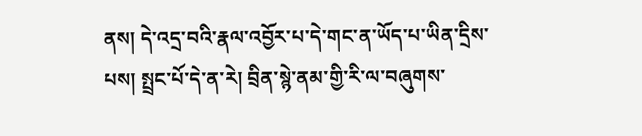ནས། དེ་འདྲ་བའི་རྣལ་འབྱོར་པ་དེ་གང་ན་ཡོད་པ་ཡིན་དྲིས་པས། སྤྲང་པོ་དེ་ན་རེ། བྲིན་སྙེ་ནམ་གྱི་རི་ལ་བཞུགས་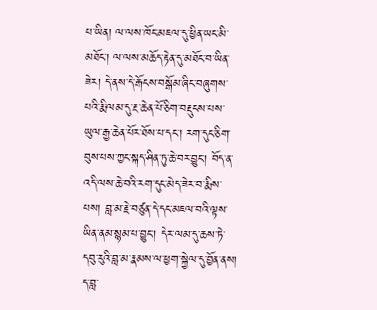པ་ཡིན། ལ་ལས་ཁོང་མཇལ་དུ་ཕྱིན་ཡང་མི་མཐོང་། ལ་ལས་མཆོད་རྟེན་དུ་མཐོང་བ་ཡིན་ཟེར། དེ་ནས་དེ་རྒོངས་བསྒོམ་ཞིང་བཞུགས་པའི་རྨི་ལམ་དུ་རྔ་ཆེན་པོ་ཅིག་བརྡུངས་པས་ཡུལ་རྒྱ་ཆེན་པོར་ཐོས་པ་དང་། རག་དུང་ཅིག་བུས་པས་ཀྱང་སྐད་ཤིན་ཏུ་ཆེ་བར་བྱུང་། བོད་ན་འདི་ལས་ཆེ་བའི་རག་དུང་མེད་ཟེར་བ་རྨིས་པས། བླ་མ་རྗེ་བཙུན་དེ་དང་མཇལ་བའི་ལྟས་ཡིན་ནམ་སྙམ་པ་བྱུང་། དེར་ལམ་དུ་ཆས་ཏེ་དབུ་རུའི་བླ་མ་རྣམས་ལ་ཕྱག་སྐྱེལ་དུ་བྱོན་ནས། ད་བླ་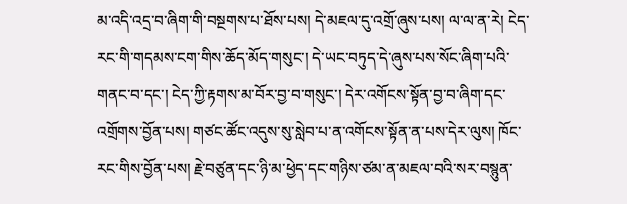མ་འདི་འདྲ་བ་ཞིག་གི་བསྔགས་པ་ཐོས་པས། དེ་མཇལ་དུ་འགྲོ་ཞུས་པས། ལ་ལ་ན་རེ། ངེད་རང་གི་གདམས་ངག་གིས་ཆོད་མོད་གསུང་། དེ་ཡང་བཏུད་དེ་ཞུས་པས་སོང་ཞིག་པའི་གནང་བ་དང་། ངེད་ཀྱི་རྟགས་མ་བོར་བྱ་བ་གསུང་། དེར་འགོངས་སྟོན་བྱ་བ་ཞིག་དང་འགྲོགས་བྱོན་པས། གཙང་ཚོང་འདུས་སུ་སླེབ་པ་ན་འགོངས་སྟོན་ན་པས་དེར་ལུས། ཁོང་རང་གིས་བྱོན་པས། རྗེ་བཙུན་དང་ཉི་མ་ཕྱེད་དང་གཉིས་ཙམ་ན་མཇལ་བའི་སར་བསྙུན་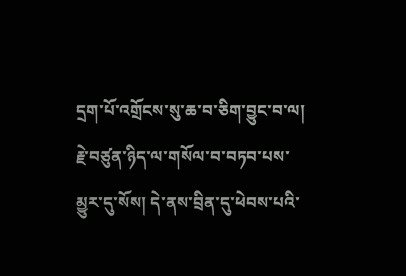དྲག་པོ་འགྲོངས་སུ་ཆ་བ་ཅིག་བྱུང་བ་ལ། རྗེ་བཙུན་ཉིད་ལ་གསོལ་བ་བཏབ་པས་མྱུར་དུ་སོས། དེ་ནས་བྲིན་དུ་ཕེབས་པའི་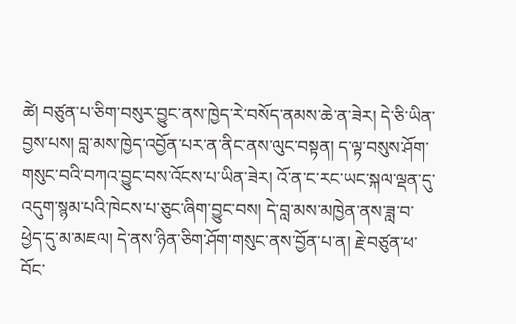ཚེ། བཙུན་པ་ཅིག་བསུར་བྱུང་ནས་ཁྱེད་རེ་བསོད་ནམས་ཆེ་ན་ཟེར། དེ་ཅི་ཡིན་བྱས་པས། བླ་མས་ཁྱེད་འབྱོན་པར་ན་ནིང་ནས་ལུང་བསྟན། ད་ལྟ་བསུས་ཤོག་གསུང་བའི་བཀའ་བྱུང་བས་འོངས་པ་ཡིན་ཟེར། འོ་ན་ང་རང་ཡང་སྐལ་ལྡན་དུ་འདུག་སྙམ་པའི་ཁེངས་པ་ཅུང་ཞིག་བྱུང་བས། དེ་བླ་མས་མཁྱེན་ནས་ཟླ་བ་ཕྱེད་དུ་མ་མཇལ། དེ་ནས་ཉིན་ཅིག་ཤོག་གསུང་ནས་བྱོན་པ་ན། རྗེ་བཙུན་ཕ་བོང་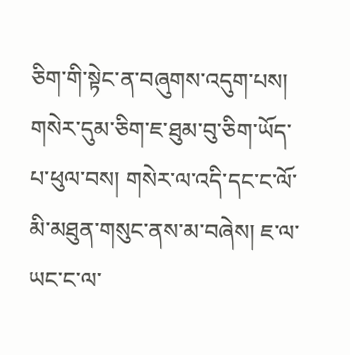ཅིག་གི་སྟེང་ན་བཞུགས་འདུག་པས། གསེར་དུམ་ཅིག་ཇ་ཐུམ་བུ་ཅིག་ཡོད་པ་ཕུལ་བས། གསེར་ལ་འདི་དང་ང་ལོ་མི་མཐུན་གསུང་ནས་མ་བཞེས། ཇ་ལ་ཡང་ང་ལ་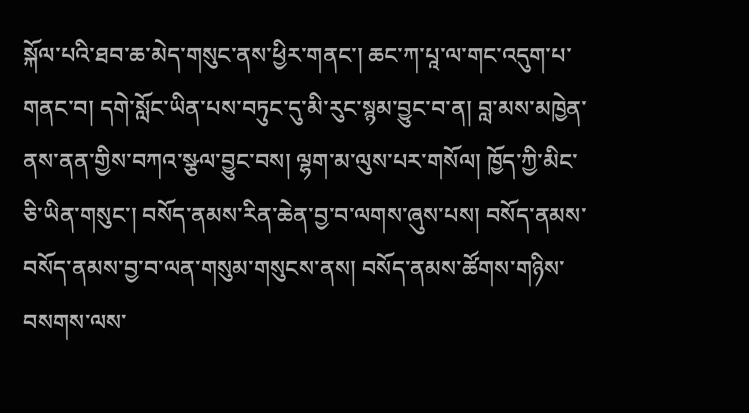སྐོལ་པའི་ཐབ་ཆ་མེད་གསུང་ནས་ཕྱིར་གནང་། ཆང་ཀ་པཱ་ལ་གང་འདུག་པ་གནང་བ། དགེ་སློང་ཡིན་པས་བཏུང་དུ་མི་རུང་སྙམ་བྱུང་བ་ན། བླ་མས་མཁྱེན་ནས་ནན་གྱིས་བཀའ་སྩལ་བྱུང་བས། ལྷག་མ་ལུས་པར་གསོལ། ཁྱོད་ཀྱི་མིང་ཅི་ཡིན་གསུང་། བསོད་ནམས་རིན་ཆེན་བྱ་བ་ལགས་ཞུས་པས། བསོད་ནམས་བསོད་ནམས་བྱ་བ་ལན་གསུམ་གསུངས་ནས། བསོད་ནམས་ཚོགས་གཉིས་བསགས་ལས་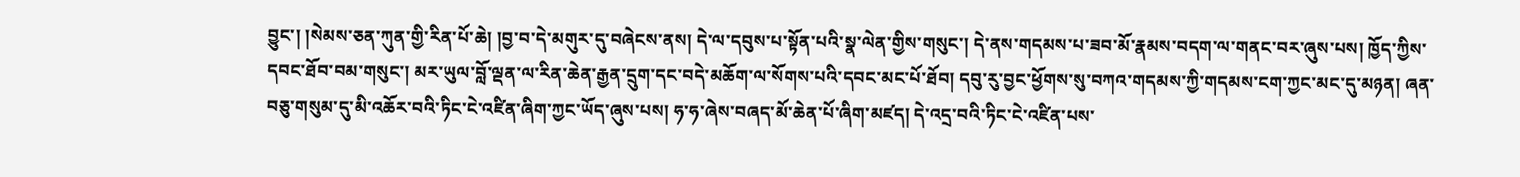བྱུང་། །སེམས་ཅན་ཀུན་གྱི་རིན་པོ་ཆེ། །བྱ་བ་དེ་མགུར་དུ་བཞེངས་ནས། དེ་ལ་དབུས་པ་སྟོན་པའི་སྣ་ལེན་གྱིས་གསུང་། དེ་ནས་གདམས་པ་ཟབ་མོ་རྣམས་བདག་ལ་གནང་བར་ཞུས་པས། ཁྱོད་ཀྱིས་དབང་ཐོབ་བམ་གསུང་། མར་ཡུལ་བློ་ལྡན་ལ་རིན་ཆེན་རྒྱན་དྲུག་དང་བདེ་མཆོག་ལ་སོགས་པའི་དབང་མང་པོ་ཐོབ། དབུ་རུ་བྱང་ཕྱོགས་སུ་བཀའ་གདམས་ཀྱི་གདམས་ངག་ཀྱང་མང་དུ་མཉན། ཞན་བཅུ་གསུམ་དུ་མི་འཆོར་བའི་ཏིང་ངེ་འཛིན་ཞིག་ཀྱང་ཡོད་ཞུས་པས། ཧ་ཧ་ཞེས་བཞད་མོ་ཆེན་པོ་ཞིག་མཛད། དེ་འདྲ་བའི་ཏིང་ངེ་འཛིན་པས་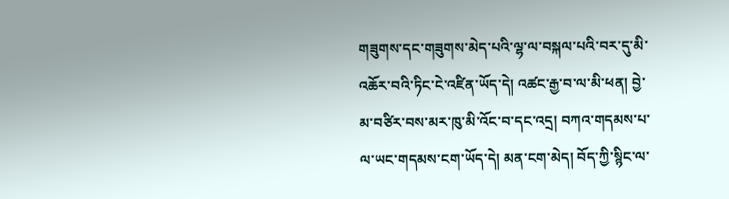གཟུགས་དང་གཟུགས་མེད་པའི་ལྷ་ལ་བསྐལ་པའི་བར་དུ་མི་ འཆོར་བའི་ཏིང་ངེ་འཛིན་ཡོད་དེ། འཚང་རྒྱ་བ་ལ་མི་ཕན། བྱེ་མ་བཙིར་བས་མར་ཁུ་མི་འོང་བ་དང་འདྲ། བཀའ་གདམས་པ་ལ་ཡང་གདམས་ངག་ཡོད་དེ། མན་ངག་མེད། བོད་ཀྱི་སྙིང་ལ་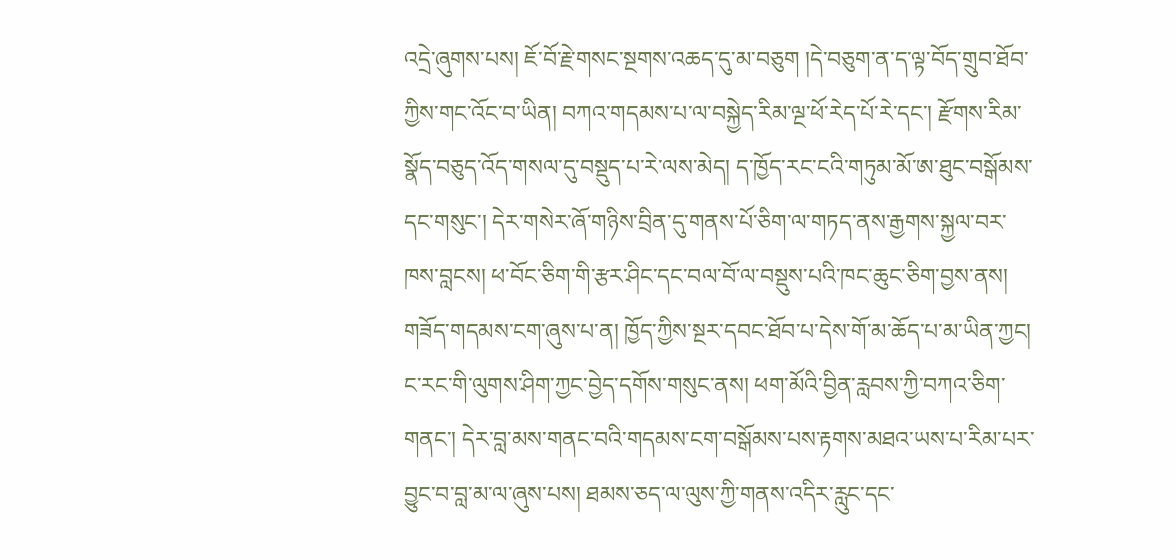འདྲེ་ཞུགས་པས། ཇོ་བོ་རྗེ་གསང་སྔགས་འཆད་དུ་མ་བཅུག །དེ་བཅུག་ན་ད་ལྟ་བོད་གྲུབ་ཐོབ་ཀྱིས་གང་འོང་བ་ཡིན། བཀའ་གདམས་པ་ལ་བསྐྱེད་རིམ་ལྔ་ཕོ་རེད་པོ་རེ་དང་། རྫོགས་རིམ་སྣོད་བཅུད་འོད་གསལ་དུ་བསྡུད་པ་རེ་ལས་མེད། ད་ཁྱོད་རང་ངའི་གཏུམ་མོ་ཨ་ཐུང་བསྒོམས་དང་གསུང་། དེར་གསེར་ཞོ་གཉིས་བྲིན་དུ་གནས་པོ་ཅིག་ལ་གཏད་ནས་རྒྱགས་སྐྱལ་བར་ཁས་བླངས། ཕ་བོང་ཅིག་གི་རྩར་ཤིང་དང་བལ་བོ་ལ་བསྡུས་པའི་ཁང་ཆུང་ཅིག་བྱས་ནས། གཟོད་གདམས་ངག་ཞུས་པ་ན། ཁྱོད་ཀྱིས་སྔར་དབང་ཐོབ་པ་དེས་གོ་མ་ཆོད་པ་མ་ཡིན་ཀྱང། ང་རང་གི་ལུགས་ཤིག་ཀྱང་བྱེད་དགོས་གསུང་ནས། ཕག་མོའི་བྱིན་རླབས་ཀྱི་བཀའ་ཅིག་གནང་། དེར་བླ་མས་གནང་བའི་གདམས་ངག་བསྒོམས་པས་རྟགས་མཐའ་ཡས་པ་རིམ་པར་བྱུང་བ་བླ་མ་ལ་ཞུས་པས། ཐམས་ཅད་ལ་ལུས་ཀྱི་གནས་འདིར་རླུང་དང་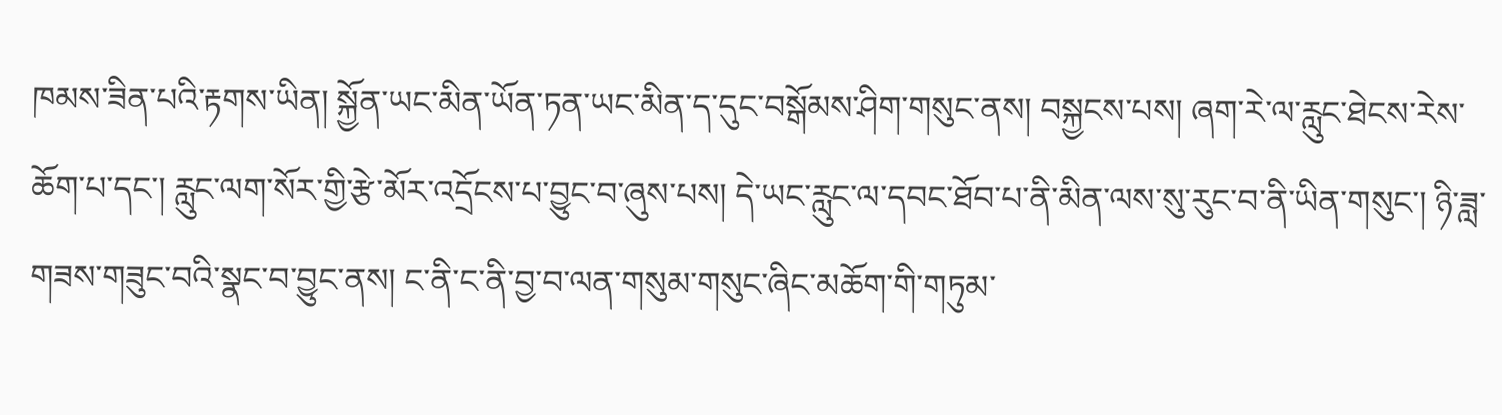ཁམས་ཟིན་པའི་རྟགས་ཡིན། སྐྱོན་ཡང་མིན་ཡོན་ཏན་ཡང་མིན་ད་དུང་བསྒོམས་ཤིག་གསུང་ནས། བསྐྱངས་པས། ཞག་རེ་ལ་རླུང་ཐེངས་རེས་ཆོག་པ་དང་། རླུང་ལག་སོར་གྱི་རྩེ་མོར་འདྲོངས་པ་བྱུང་བ་ཞུས་པས། དེ་ཡང་རླུང་ལ་དབང་ཐོབ་པ་ནི་མིན་ལས་སུ་རུང་བ་ནི་ཡིན་གསུང་། ཉི་ཟླ་གཟས་གཟུང་བའི་སྣང་བ་བྱུང་ནས། ང་ནི་ང་ནི་བྱ་བ་ལན་གསུམ་གསུང་ཞིང་མཆོག་གི་གཏུམ་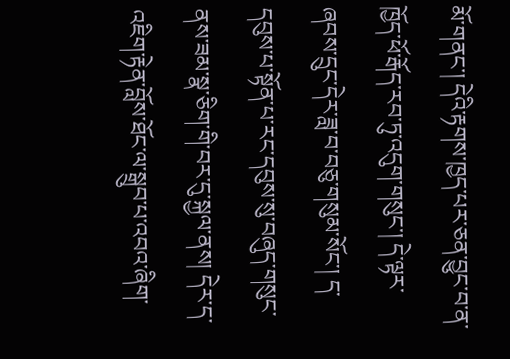མོ་གནང་། དེའི་རྟགས་ཁྱད་པར་ཅན་བྱུང་བ་ན་ཁྱོད་ཕོ་རྒོད་རབ་ཏུ་འདུག་གསུང་། དེ་ལྟར་ཞབས་དྲུང་དེར་ཟླ་བ་བཅུ་གསུམ་སོང་། ད་དབུས་པ་སྟོན་པ་རང་དབུས་སུ་བཞུད་གསུང་ནས་ཟམ་སྣ་ཅིག་གི་བར་དུ་སྐྱལ་ནས། དེར་ད་འཇིག་རྟེན་བློས་ཐོང་ལ་སྒྲུབ་པ་འབའ་ཞིག་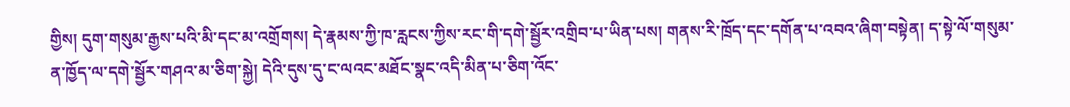གྱིས། དུག་གསུམ་རྒྱས་པའི་མི་དང་མ་འགྲོགས། དེ་རྣམས་ཀྱི་ཁ་རླངས་ཀྱིས་རང་གི་དགེ་སྦྱོར་འགྲིབ་པ་ཡིན་པས། གནས་རི་ཁྲོད་དང་དགོན་པ་འབའ་ཞིག་བསྟེན། ད་སྟེ་ལོ་གསུམ་ན་ཁྱོད་ལ་དགེ་སྦྱོར་གཤའ་མ་ཅིག་སྐྱེ། དེའི་དུས་དུ་ང་ལའང་མཐོང་སྣང་འདི་མིན་པ་ཅིག་འོང་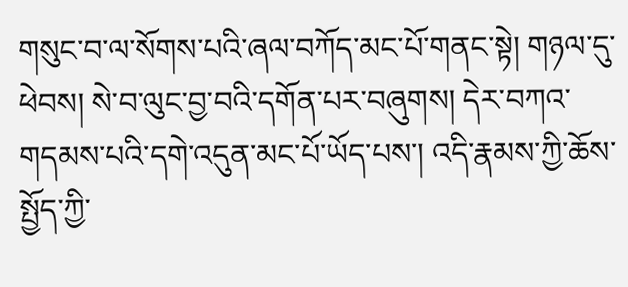གསུང་བ་ལ་སོགས་པའི་ཞལ་བཀོད་མང་པོ་གནང་སྟེ། གཉལ་དུ་ཕེབས། སེ་བ་ལུང་བྱ་བའི་དགོན་པར་བཞུགས། དེར་བཀའ་གདམས་པའི་དགེ་འདུན་མང་པོ་ཡོད་པས་། འདི་རྣམས་ཀྱི་ཆོས་སྤྱོད་ཀྱི་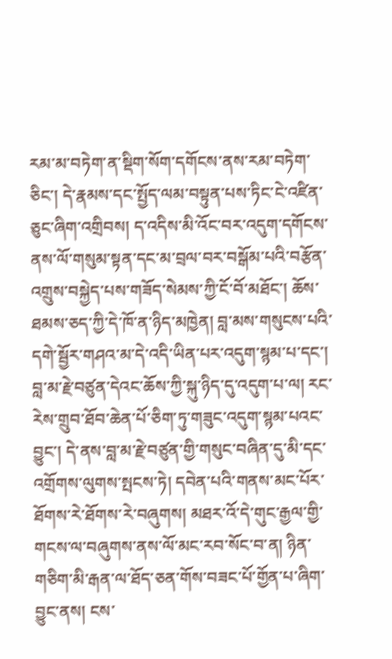རམ་མ་བཏེག་ན་སྡིག་སོག་དགོངས་ནས་རམ་བཏེག་ཅིང་། དེ་རྣམས་དང་སྤྱོད་ལམ་བསྟུན་པས་ཏིང་ངེ་འཛིན་ཅུང་ཞིག་འགྲིབས། ད་འདིས་མི་འོང་བར་འདུག་དགོངས་ནས་ལོ་གསུམ་སྟན་དང་མ་བྲལ་བར་བསྒོམ་པའི་བརྩོན་འགྲུས་བསྐྱེད་པས་གཟོད་སེམས་ཀྱི་ངོ་བོ་མཐོང་། ཆོས་ཐམས་ཅད་ཀྱི་དེ་ཁོ་ན་ཉིད་མཁྱེན། བླ་མས་གསུངས་པའི་དགེ་སྦྱོར་གཤའ་མ་དེ་འདི་ཡིན་པར་འདུག་སྙམ་པ་དང་། བླ་མ་རྗེ་བཙུན་དེའང་ཆོས་ཀྱི་སྐུ་ཉིད་དུ་འདུག་པ་ལ། རང་རེས་གྲུབ་ཐོབ་ཆེན་པོ་ཅིག་ཏུ་གཟུང་འདུག་སྙམ་པའང་བྱུང་། དེ་ནས་བླ་མ་རྗེ་བཙུན་གྱི་གསུང་བཞིན་དུ་མི་དང་འགྲོགས་ལུགས་སྤངས་ཏེ། དབེན་པའི་གནས་མང་པོར་ཐོགས་རེ་ཐོགས་རེ་བཞུགས། མཐར་འོ་དེ་གུང་རྒྱལ་གྱི་གངས་ལ་བཞུགས་ནས་ལོ་མང་རབ་སོང་བ་ན། ཉིན་གཅིག་མི་རྒན་ལ་ཐོད་ཅན་གོས་བཟང་པོ་གྱོན་པ་ཞིག་བྱུང་ནས། ངས་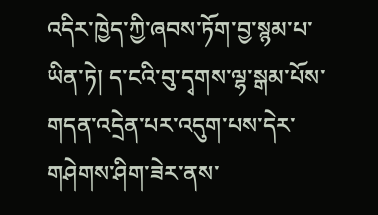འདིར་ཁྱེད་ཀྱི་ཞབས་ཏོག་བྱ་སྙམ་པ་ཡིན་ཏེ། ད་ངའི་བུ་དྭགས་ལྷ་སྒམ་པོས་གདན་འདྲེན་པར་འདུག་པས་དེར་གཤེགས་ཤིག་ཟེར་ནས་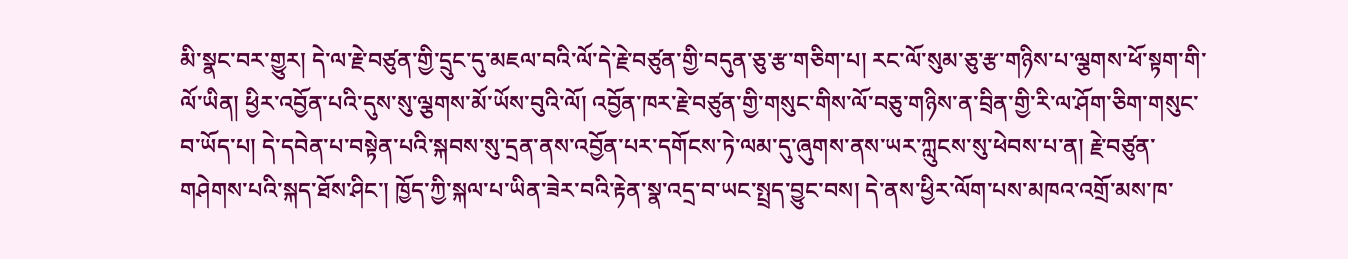མི་སྣང་བར་གྱུར། དེ་ལ་རྗེ་བཙུན་གྱི་དྲུང་དུ་མཇལ་བའི་ལོ་དེ་རྗེ་བཙུན་གྱི་བདུན་ཅུ་རྩ་གཅིག་པ། རང་ལོ་སུམ་ཅུ་རྩ་གཉིས་པ་ལྕགས་ཕོ་སྟག་གི་ལོ་ཡིན། ཕྱིར་འབྱོན་པའི་དུས་སུ་ལྕགས་མོ་ཡོས་བུའི་ལོ། འབྱོན་ཁར་རྗེ་བཙུན་གྱི་གསུང་གིས་ལོ་བཅུ་གཉིས་ན་བྲིན་གྱི་རི་ལ་ཤོག་ཅིག་གསུང་བ་ཡོད་པ། དེ་དབེན་པ་བསྟེན་པའི་སྐབས་སུ་དྲན་ནས་འབྱོན་པར་དགོངས་ཏེ་ལམ་དུ་ཞུགས་ནས་ཡར་ཀླུངས་སུ་ཕེབས་པ་ན། རྗེ་བཙུན་གཤེགས་པའི་སྐད་ཐོས་ཤིང་། ཁྱོད་ཀྱི་སྐལ་པ་ཡིན་ཟེར་བའི་རྟེན་སྣ་འདྲ་བ་ཡང་སྤྲད་བྱུང་བས། དེ་ནས་ཕྱིར་ལོག་པས་མཁའ་འགྲོ་མས་ཁ་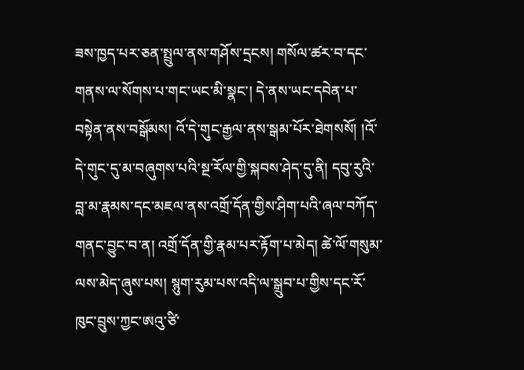ཟས་ཁྱད་པར་ཅན་སྤྲུལ་ནས་གཤོས་དྲངས། གསོལ་ཚར་བ་དང་གནས་ལ་སོགས་པ་གང་ཡང་མི་སྣང་། དེ་ནས་ཡང་དབེན་པ་བསྟེན་ནས་བསྒོམས། འོ་དེ་གུང་རྒྱལ་ནས་སྒམ་པོར་ཐེགསསོ། །འོ་དེ་གུང་དུ་མ་བཞུགས་པའི་སྔ་རོལ་གྱི་སྐབས་ཤེད་དུ་ནི། དབུ་རུའི་བླ་མ་རྣམས་དང་མཇལ་ནས་འགྲོ་དོན་གྱིས་ཤིག་པའི་ཞལ་བཀོད་གནང་བྱུང་བ་ན། འགྲོ་དོན་གྱི་རྣམ་པར་རྟོག་པ་མེད། ཚེ་ལོ་གསུམ་ལས་མེད་ཞུས་པས། སྙུག་རུམ་པས་འདི་ལ་སྒྲུབ་པ་གྱིས་དང་རོ་ཁུང་བྲུས་ཀྱང་ཨའུ་ཙི་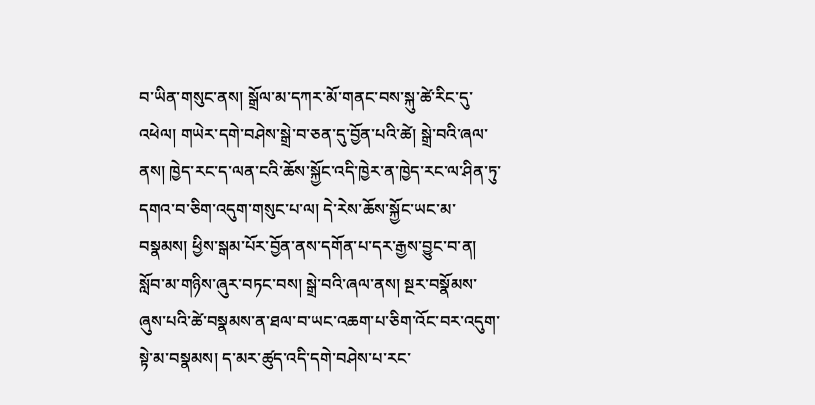བ་ཡིན་གསུང་ནས། སྒྲོལ་མ་དཀར་མོ་གནང་བས་སྐུ་ཚེ་རིང་དུ་འཕེལ། གཡེར་དགེ་བཤེས་སྒྲེ་བ་ཅན་དུ་བྱོན་པའི་ཚེ། སྒྲེ་བའི་ཞལ་ནས། ཁྱེད་རང་ད་ལན་ངའི་ཆོས་སྐྱོང་འདི་ཁྱེར་ན་ཁྱེད་རང་ལ་ཤིན་ཏུ་དགའ་བ་ཅིག་འདུག་གསུང་པ་ལ། དེ་རེས་ཆོས་སྐྱོང་ཡང་མ་བསྣམས། ཕྱིས་སྒམ་པོར་བྱོན་ནས་དགོན་པ་དར་རྒྱས་བྱུང་བ་ན། སློབ་མ་གཉིས་ཞུར་བཏང་བས། སྒྲེ་བའི་ཞལ་ནས། སྔར་བསྣོམས་ཞུས་པའི་ཚེ་བསྣམས་ན་ཐལ་བ་ཡང་འཆག་པ་ཅིག་འོང་བར་འདུག་སྟེ་མ་བསྣམས། ད་མར་ཚུད་འདི་དགེ་བཤེས་པ་རང་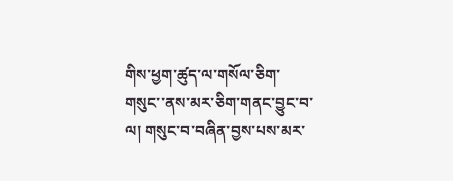གིས་ཕྱག་ཚུད་ལ་གསོལ་ཅིག་གསུང་་ནས་མར་ཅིག་གནང་བྱུང་བ་ལ། གསུང་བ་བཞིན་བྱས་པས་མར་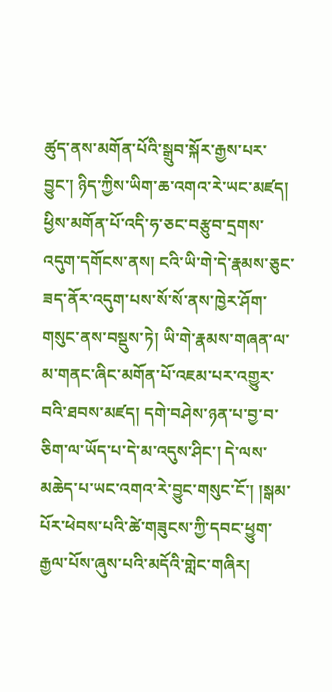ཚུད་ནས་མགོན་པོའི་སྒྲུབ་སྐོར་རྒྱས་པར་བྱུང་། ཉིད་ཀྱིས་ཡིག་ཆ་འགའ་རེ་ཡང་མཛད། ཕྱིས་མགོན་པོ་འདི་ཧ་ཅང་བརྩུབ་དྲགས་འདུག་དགོངས་ནས། ངའི་ཡི་གེ་དེ་རྣམས་ཅུང་ཟད་ནོར་འདུག་པས་སོ་སོ་ནས་ཁྱེར་ཤོག་གསུང་ནས་བསྡུས་ཏེ། ཡི་གེ་རྣམས་གཞན་ལ་མ་གནང་ཞིང་མགོན་པོ་འཇམ་པར་འགྱུར་བའི་ཐབས་མཛད། དགེ་བཤེས་ཉན་པ་བྱ་བ་ཅིག་ལ་ཡོད་པ་དེ་མ་འདུས་ཤིང་། དེ་ལས་མཆེད་པ་ཡང་འགའ་རེ་བྱུང་གསུང་ངོ་། །སྒམ་པོར་ཕེབས་པའི་ཚེ་གཟུངས་ཀྱི་དབང་ཕྱུག་རྒྱལ་པོས་ཞུས་པའི་མདོའི་གླེང་གཞིར།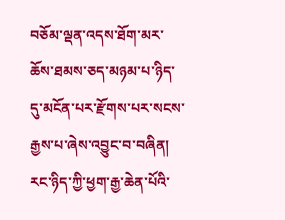བཅོམ་ལྡན་འདས་ཐོག་མར་ཆོས་ཐམས་ཅད་མཉམ་པ་ཉིད་དུ་མངོན་པར་རྫོགས་པར་སངས་རྒྱས་པ་ཞེས་འབྱུང་བ་བཞིན། རང་ཉིད་ཀྱི་ཕྱག་རྒྱ་ཆེན་པོའི་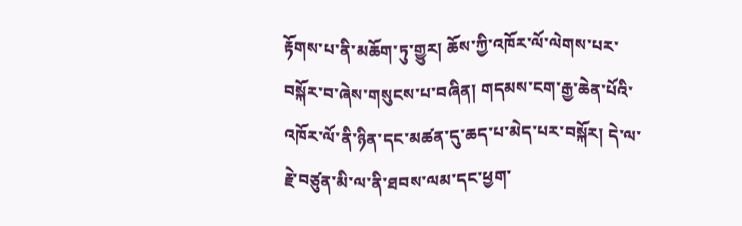རྟོགས་པ་ནི་མཆོག་ཏུ་གྱུར། ཆོས་ཀྱི་འཁོར་ལོ་ལེགས་པར་བསྐོར་བ་ཞེས་གསུངས་པ་བཞིན། གདམས་ངག་རྒྱ་ཆེན་པོའི་འཁོར་ལོ་ནི་ཉིན་དང་མཚན་དུ་ཆད་པ་མེད་པར་བསྐོར། དེ་ལ་རྗེ་བཙུན་མི་ལ་ནི་ཐབས་ལམ་དང་ཕྱག་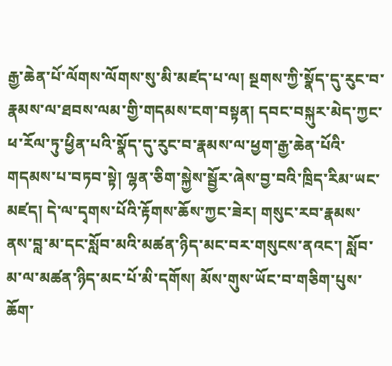རྒྱ་ཆེན་པོ་ལོགས་ལོགས་སུ་མི་མཛད་པ་ལ། སྔགས་ཀྱི་སྣོད་དུ་རུང་བ་རྣམས་ལ་ཐབས་ལམ་གྱི་གདམས་ངག་བསྟན། དབང་བསྐུར་མེད་ཀྱང་ཕ་རོལ་ཏུ་ཕྱིན་པའི་སྣོད་དུ་རུང་བ་རྣམས་ལ་ཕྱག་རྒྱ་ཆེན་པོའི་གདམས་པ་བཏབ་སྟེ། ལྷན་ཅིག་སྐྱེས་སྦྱོར་ཞེས་བྱ་བའི་ཁྲིད་རིམ་ཡང་མཛད། དེ་ལ་དྭགས་པོའི་རྟོགས་ཆོས་ཀྱང་ཟེར། གསུང་རབ་རྣམས་ནས་བླ་མ་དང་སློབ་མའི་མཚན་ཉིད་མང་བར་གསུངས་ནའང་། སློབ་མ་ལ་མཚན་ཉིད་མང་པོ་མི་དགོས། མོས་གུས་ཡོང་བ་གཅིག་པུས་ཆོག་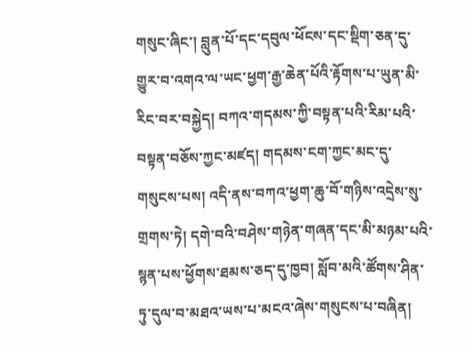གསུང་ཞིང་། བླུན་པོ་དང་དབུལ་ཕོངས་དང་སྡིག་ཅན་དུ་གྱུར་བ་འགའ་ལ་ཡང་ཕྱག་རྒྱ་ཆེན་པོའི་རྟོགས་པ་ཡུན་མི་རིང་བར་བསྐྱེད། བཀའ་གདམས་ཀྱི་བསྟན་པའི་རིམ་པའི་བསྟན་བཅོས་ཀྱང་མཛད། གདམས་ངག་ཀྱང་མང་དུ་གསུངས་པས། འདི་ནས་བཀའ་ཕྱག་ཆུ་བོ་གཉིས་འདྲེས་སུ་གྲགས་ཏེ། དགེ་བའི་བཤེས་གཉེན་གཞན་དང་མི་མཉམ་པའི་སྙན་པས་ཕྱོགས་ཐམས་ཅད་དུ་ཁྱབ། སློབ་མའི་ཚོགས་ཤིན་ཏུ་དུལ་བ་མཐའ་ཡས་པ་མངའ་ཞེས་གསུངས་པ་བཞིན།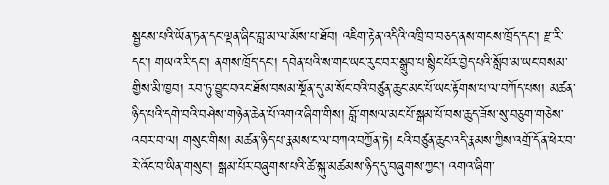སྦྱངས་པའི་ཡོན་ཏན་དང་ལྡན་ཞིང་བླ་མ་ལ་མོས་པ་ཐོབ། འཇིག་རྟེན་འདིའི་འཁྲི་བ་བཅད་ནས་གངས་ཁྲོད་དང་། རྫ་རི་དང་། གཡའ་རི་དང་། ནགས་ཁྲོད་དང་། དབེན་པའི་ས་གང་ཡང་རུང་བར་སྒྲུབ་པ་སྙིང་པོར་བྱེད་པའི་སློབ་མ་ཡང་བསམ་གྱིས་མི་ཁྱབ། རབ་ཏུ་བྱུང་བའང་ཐོས་བསམ་སྔོན་དུ་མ་སོང་བའི་བཙུན་ཆུང་མང་པོ་ཡང་རྟོགས་པ་ལ་བཀོད་པས། མཚན་ཉིད་པའི་དགེ་བའི་བཤེས་གཉེན་ཆེན་པོ་འགའ་ཞིག་གིས། བློ་གསལ་མང་པོ་སྒམ་པོ་བས་ཆུད་ཟོས་སུ་བཅུག་གཅེས་འབར་བ་ལ། གསུང་གིས། མཚན་ཉིད་པ་རྣམས་ང་ལ་བཀའ་བཀྱོན་ཏེ། ངའི་བཙུན་ཆུང་འདི་རྣམས་ཀྱིས་འགྲོ་དོན་ཕེར་བ་རེ་འོང་བ་ཡིན་གསུང་། སྒམ་པོར་བཞུགས་པའི་ཚེ་སྐུ་མཚམས་ཉིད་དུ་བཞུགས་ཀྱང་། འགའ་ཞིག་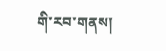གི་རབ་གནས།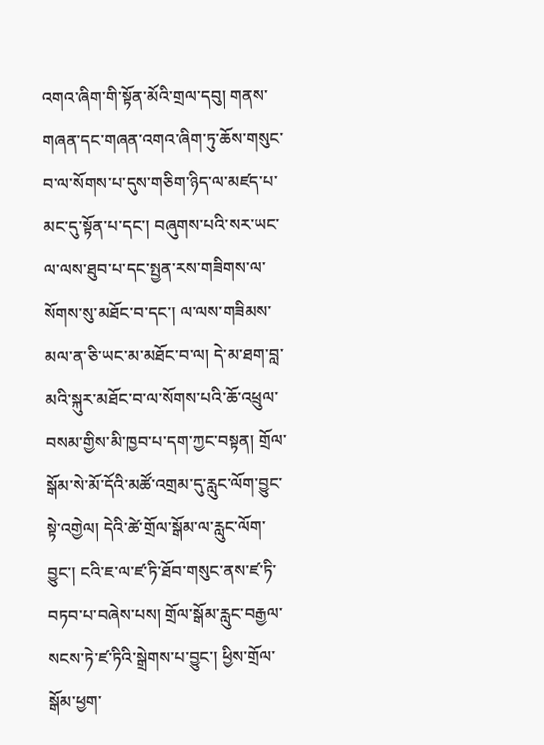འགའ་ཞིག་གི་སྟོན་མོའི་གྲལ་དབུ། གནས་གཞན་དང་གཞན་འགའ་ཞིག་ཏུ་ཆོས་གསུང་བ་ལ་སོགས་པ་དུས་གཅིག་ཉིད་ལ་མཛད་པ་མང་དུ་སྟོན་པ་དང་། བཞུགས་པའི་སར་ཡང་ལ་ལས་ཐུབ་པ་དང་སྤྱན་རས་གཟིགས་ལ་སོགས་སུ་མཐོང་བ་དང་། ལ་ལས་གཟིམས་མལ་ན་ཅི་ཡང་མ་མཐོང་བ་ལ། དེ་མ་ཐག་བླ་མའི་སྐུར་མཐོང་བ་ལ་སོགས་པའི་ཆོ་འཕྲུལ་བསམ་གྱིས་མི་ཁྱབ་པ་དག་ཀྱང་བསྟན། གྲོལ་སྒོམ་སེ་མོ་དོའི་མཚོ་འགྲམ་དུ་རླུང་ལོག་བྱུང་སྟེ་འགྱེལ། དེའི་ཚེ་གྲོལ་སྒོམ་ལ་རླུང་ལོག་བྱུང་། ངའི་ཇ་ལ་ཛ་ཏི་ཐོབ་གསུང་ནས་ཛ་ཏི་བཏབ་པ་བཞེས་པས། གྲོལ་སྒོམ་རླུང་བརྒྱལ་སངས་ཏེ་ཛ་ཏིའི་སྒྲེགས་པ་བྱུང་། ཕྱིས་གྲོལ་སྒོམ་ཕྱག་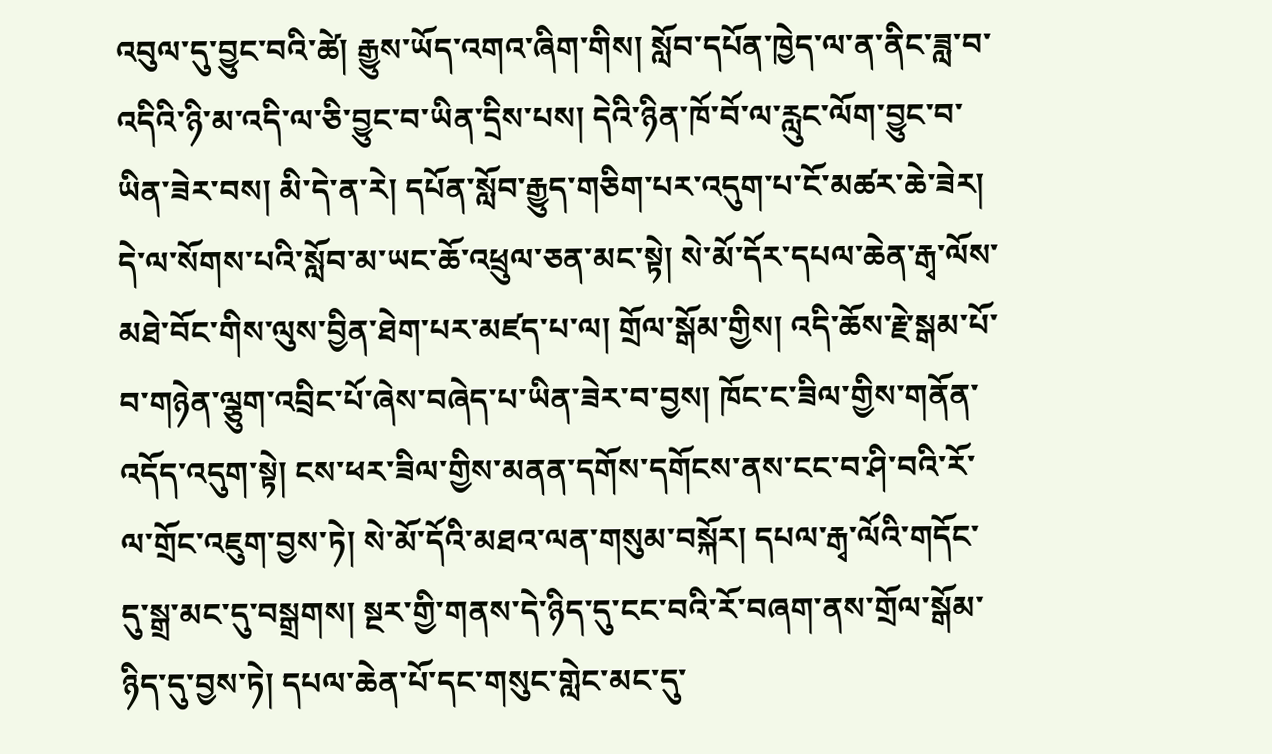འབུལ་དུ་བྱུང་བའི་ཚེ། རྒྱུས་ཡོད་འགའ་ཞིག་གིས། སློབ་དཔོན་ཁྱེད་ལ་ན་ནིང་ཟླ་བ་འདིའི་ཉི་མ་འདི་ལ་ཅི་བྱུང་བ་ཡིན་དྲིས་པས། དེའི་ཉིན་ཁོ་བོ་ལ་རླུང་ལོག་བྱུང་བ་ཡིན་ཟེར་བས། མི་དེ་ན་རེ། དཔོན་སློབ་རྒྱུད་གཅིག་པར་འདུག་པ་ངོ་མཚར་ཆེ་ཟེར། དེ་ལ་སོགས་པའི་སློབ་མ་ཡང་ཆོ་འཕྲུལ་ཅན་མང་སྟེ། སེ་མོ་དོར་དཔལ་ཆེན་རྒྭ་ལོས་མཐེ་བོང་གིས་ལུས་བྱིན་ཐེག་པར་མཛད་པ་ལ། གྲོལ་སྒོམ་གྱིས། འདི་ཆོས་རྗེ་སྒམ་པོ་བ་གཉེན་ལྕུག་འབྲིང་པོ་ཞེས་བཞེད་པ་ཡིན་ཟེར་བ་བྱས། ཁོང་ང་ཟིལ་གྱིས་གནོན་འདོད་འདུག་སྟེ། ངས་ཕར་ཟིལ་གྱིས་མནན་དགོས་དགོངས་ནས་ངང་བ་ཤི་བའི་རོ་ལ་གྲོང་འཇུག་བྱས་ཏེ། སེ་མོ་དོའི་མཐའ་ལན་གསུམ་བསྐོར། དཔལ་རྒྭ་ལོའི་གདོང་དུ་སྒྲ་མང་དུ་བསྒྲགས། སྔར་གྱི་གནས་དེ་ཉིད་དུ་ངང་བའི་རོ་བཞག་ནས་གྲོལ་སྒོམ་ཉིད་དུ་བྱས་ཏེ། དཔལ་ཆེན་པོ་དང་གསུང་གླེང་མང་དུ་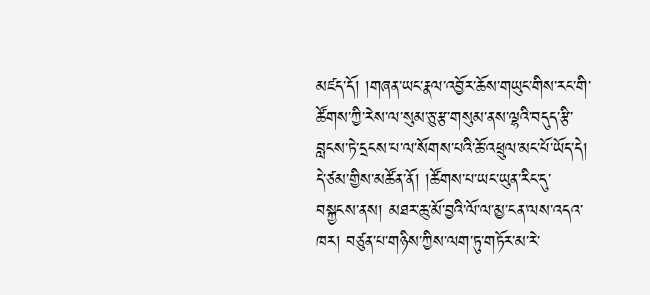མཛད་དོ། །གཞན་ཡང་རྣལ་འབྱོར་ཆོས་གཡུང་གིས་རང་གི་ཚོགས་ཀྱི་རེས་ལ་སུམ་ཅུ་རྩ་གསུམ་ནས་ལྷའི་བདུད་རྩི་བླངས་ཏེ་དྲངས་པ་ལ་སོགས་པའི་ཆོ་འཕྲུལ་མང་པོ་ཡོད་དེ། དེ་ཙམ་གྱིས་མཚོན་ནོ། །ཚོགས་པ་ཡང་ཡུན་རིང་དུ་བསྐྱངས་ནས། མཐར་ཆུ་མོ་བྱའི་ལོ་ལ་མྱ་ངན་ལས་འདའ་ཁར། བཙུན་པ་གཉིས་ཀྱིས་ལག་ཏུ་གཏོར་མ་རེ་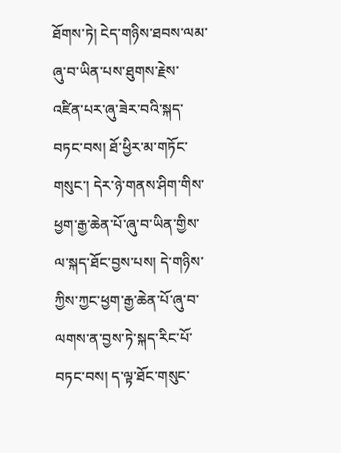ཐོགས་ཏེ། ངེད་གཉིས་ཐབས་ལམ་ཞུ་བ་ཡིན་པས་ཐུགས་རྗེས་འཛིན་པར་ཞུ་ཟེར་བའི་སྐད་བཏང་བས། ཐོ་ཕྱིར་མ་གཏོང་གསུང་། དེར་ཉེ་གནས་ཤིག་གིས་ཕྱག་རྒྱ་ཆེན་པོ་ཞུ་བ་ཡིན་གྱིས་ལ་སྐད་ཐོང་བྱས་པས། དེ་གཉིས་ཀྱིས་ཀྱང་ཕྱག་རྒྱ་ཆེན་པོ་ཞུ་བ་ལགས་ན་བྱས་ཏེ་སྐད་རིང་པོ་བཏང་བས། ད་ལྟ་ཐོང་གསུང་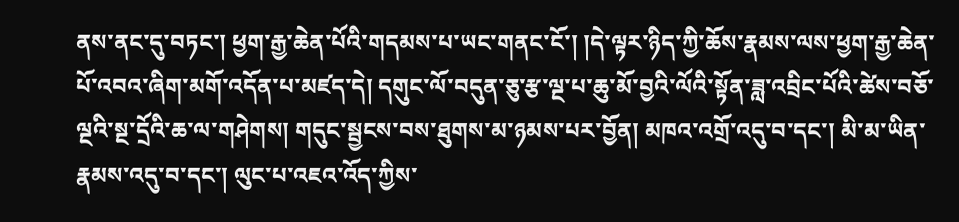ནས་ནང་དུ་བཏང་། ཕྱག་རྒྱ་ཆེན་པོའི་གདམས་པ་ཡང་གནང་ངོ་། །དེ་ལྟར་ཉིད་ཀྱི་ཆོས་རྣམས་ལས་ཕྱག་རྒྱ་ཆེན་པོ་འབའ་ཞིག་མགོ་འདོན་པ་མཛད་དེ། དགུང་ལོ་བདུན་ཅུ་རྩ་ལྔ་པ་ཆུ་མོ་བྱའི་ལོའི་སྟོན་ཟླ་འབྲིང་པོའི་ཚེས་བཅོ་ལྔའི་སྔ་དྲོའི་ཆ་ལ་གཤེགས། གདུང་སྦྱངས་བས་ཐུགས་མ་ཉམས་པར་བྱོན། མཁའ་འགྲོ་འདུ་བ་དང་། མི་མ་ཡིན་རྣམས་འདུ་བ་དང་། ལུང་པ་འཇའ་འོད་ཀྱིས་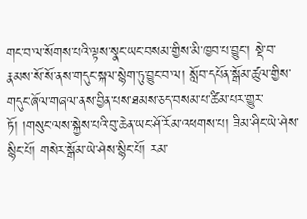གང་བ་ལ་སོགས་པའི་ལྟས་སྣང་ཡང་བསམ་གྱིས་མི་ཁྱབ་པ་བྱུང་། སྡེ་བ་རྣམས་སོ་སོ་ནས་གདུང་སྐལ་སྙེག་ཏུ་བྱུང་བ་ལ། སློབ་དཔོན་སྒོམ་ཚུལ་གྱིས་གདུང་ཞོལ་གཞལ་ནས་བྱིན་པས་ཐམས་ཅད་བསམ་པ་ཚིམ་པར་གྱུར་ཏོ། །གསུང་ལས་སྐྱེས་པའི་བུ་ཆེན་ཡང་ཤོ་རོམ་འཕགས་པ། ཟིམ་ཤིང་ཡེ་ཤེས་སྙིང་པོ། གསེར་སྒོམ་ཡེ་ཤེས་སྙིང་པོ། རམ་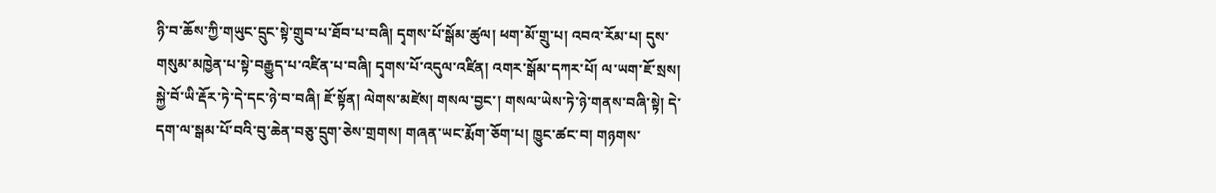ཉི་བ་ཆོས་ཀྱི་གཡུང་དྲུང་སྟེ་གྲུབ་པ་ཐོབ་པ་བཞི། དྭགས་པོ་སྒོམ་ཚུལ། ཕག་མོ་གྲུ་པ། འབའ་རོམ་པ། དུས་གསུམ་མཁྱེན་པ་སྟེ་བརྒྱུད་པ་འཛིན་པ་བཞི། དྭགས་པོ་འདུལ་འཛིན། འགར་སྒོམ་དཀར་པོ། ལ་ཡག་ཇོ་སྲས། སྐྱེ་བོ་ཡི་རྡོར་ཏེ་དེ་དང་ཉེ་བ་བཞི། ཇོ་སྟོན། ལེགས་མཛེས། གསལ་བྱང་། གསལ་ཡེས་ཏེ་ཉེ་གནས་བཞི་སྟེ། དེ་དག་ལ་སྒམ་པོ་བའི་བུ་ཆེན་བཅུ་དྲུག་ཅེས་གྲགས། གཞན་ཡང་རྨོག་ཅོག་པ། ཁྱུང་ཚང་བ། གཉགས་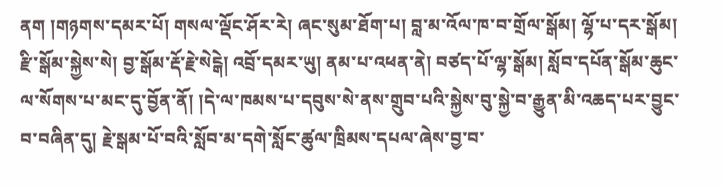ནག །གཉགས་དམར་པོ། གསལ་ལྡོང་ཤོར་རེ། ཞང་སུམ་ཐོག་པ། བླ་མ་འོལ་ཁ་བ་གྲོལ་སྒོམ། ལྷོ་པ་དར་སྒོམ། རྫི་སྒོམ་སྐྱེས་སེ། བྱ་སྒོམ་རྡོ་རྗེ་སེངྒེ། འབྲོ་དམར་ཡུ། ནམ་པ་འཕན་ནེ། བཙད་པོ་ལྷ་སྒོམ། སློབ་དཔོན་སྒོམ་ཆུང་ལ་སོགས་པ་མང་དུ་བྱོན་ནོ། །དེ་ལ་ཁམས་པ་དབུས་སེ་ནས་གྲུབ་པའི་སྐྱེས་བུ་སྐྱེ་བ་རྒྱུན་མི་འཆད་པར་བྱུང་བ་བཞིན་དུ། རྗེ་སྒམ་པོ་བའི་སློབ་མ་དགེ་སློང་ཚུལ་ཁྲིམས་དཔལ་ཞེས་བྱ་བ་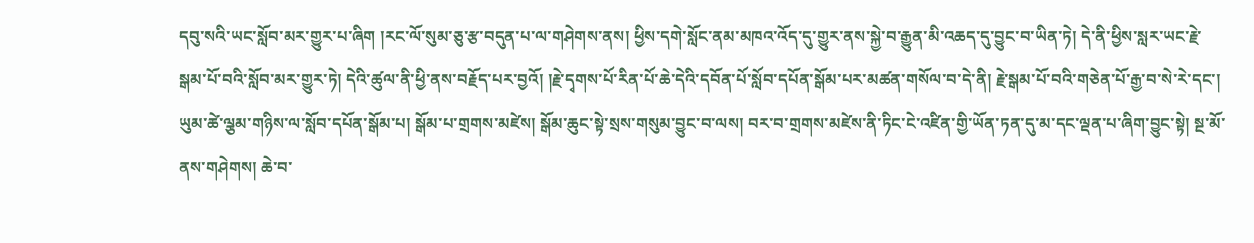དབུ་སའི་ཡང་སློབ་མར་གྱུར་པ་ཞིག །རང་ལོ་སུམ་ཅུ་རྩ་བདུན་པ་ལ་གཤེགས་ནས། ཕྱིས་དགེ་སློང་ནམ་མཁའ་འོད་དུ་གྱུར་ནས་སྐྱེ་བ་རྒྱུན་མི་འཆད་དུ་བྱུང་བ་ཡིན་ཏེ། དེ་ནི་ཕྱིས་སླར་ཡང་རྗེ་སྒམ་པོ་བའི་སློབ་མར་གྱུར་ཏེ། དེའི་ཚུལ་ནི་ཕྱི་ནས་བརྗོད་པར་བྱའོ། །རྗེ་དྭགས་པོ་རིན་པོ་ཆེ་དེའི་དབོན་པོ་སློབ་དཔོན་སྒོམ་པར་མཚན་གསོལ་བ་དེ་ནི། རྗེ་སྒམ་པོ་བའི་གཅེན་པོ་རྒྱ་བ་སེ་རེ་དང་། ཡུམ་ཚེ་ལྕམ་གཉིས་ལ་སློབ་དཔོན་སྒོམ་པ། སྒོམ་པ་གྲགས་མཛེས། སྒོམ་ཆུང་སྟེ་སྲས་གསུམ་བྱུང་བ་ལས། བར་བ་གྲགས་མཛེས་ནི་ཏིང་ངེ་འཛིན་གྱི་ཡོན་ཏན་དུ་མ་དང་ལྡན་པ་ཞིག་བྱུང་སྟེ། སྔ་མོ་ནས་གཤེགས། ཆེ་བ་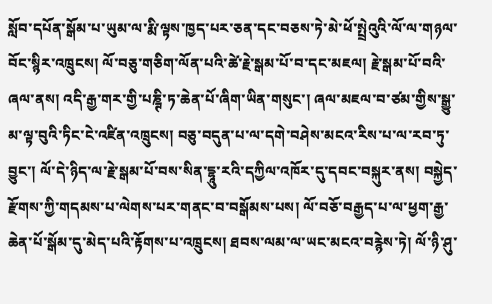སློབ་དཔོན་སྒོམ་པ་ཡུམ་ལ་རྨི་ལྟས་ཁྱད་པར་ཅན་དང་བཅས་ཏེ་མེ་ཕོ་སྤྲེའུའི་ལོ་ལ་གཉལ་བོང་སྙིར་འཁྲུངས། ལོ་བཅུ་གཅིག་ལོན་པའི་ཚེ་རྗེ་སྒམ་པོ་བ་དང་མཇལ། རྗེ་སྒམ་པོ་བའི་ཞལ་ནས། འདི་རྒྱ་གར་གྱི་པཎྚི་ཏ་ཆེན་པོ་ཞིག་ཡིན་གསུང་། ཞལ་མཇལ་བ་ཙམ་གྱིས་སྒྱུ་མ་ལྟ་བུའི་ཏིང་ངེ་འཛིན་འཁྲུངས། བཅུ་བདུན་པ་ལ་དགེ་བཤེས་མངའ་རིས་པ་ལ་རབ་ཏུ་བྱུང་། ལོ་དེ་ཉིད་ལ་རྗེ་སྒམ་པོ་བས་སིན་དྷཱུ་རའི་དཀྱིལ་འཁོར་དུ་དབང་བསྐུར་ནས། བསྐྱེད་རྫོགས་ཀྱི་གདམས་པ་ལེགས་པར་གནང་བ་བསྒོམས་པས། ལོ་བཅོ་བརྒྱད་པ་ལ་ཕྱག་རྒྱ་ཆེན་པོ་སྒོམ་དུ་མེད་པའི་རྟོགས་པ་འཁྲུངས། ཐབས་ལམ་ལ་ཡང་མངའ་བརྙེས་ཏེ། ལོ་ཉི་ཤུ་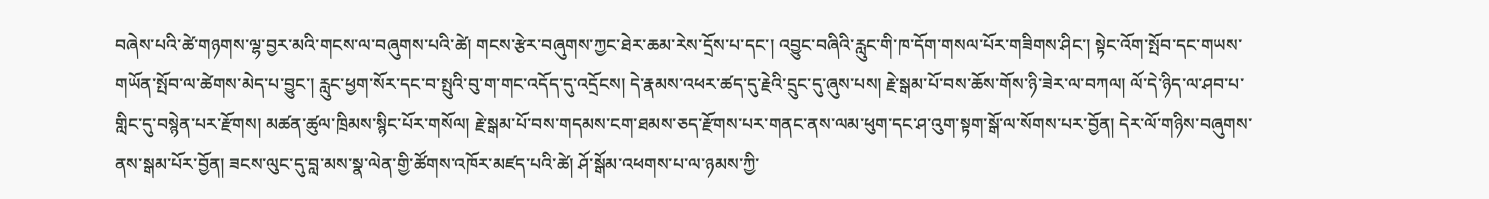བཞེས་པའི་ཚེ་གཉགས་ལྷ་བྱར་མའི་གངས་ལ་བཞུགས་པའི་ཚེ། གངས་རྩེར་བཞུགས་ཀྱང་ཐེར་ཆམ་རེས་དྲོས་པ་དང་། འབྱུང་བཞིའི་རླུང་གི་ཁ་དོག་གསལ་པོར་གཟིགས་ཤིང་། སྟེང་འོག་སྤོབ་དང་གཡས་གཡོན་སྤོབ་ལ་ཚེགས་མེད་པ་བྱུང་། རླུང་ཕྱག་སོར་དང་བ་སྤུའི་བུ་ག་གང་འདོད་དུ་འདྲོངས། དེ་རྣམས་འཕར་ཚད་དུ་རྗེའི་དྲུང་དུ་ཞུས་པས། རྗེ་སྒམ་པོ་བས་ཆོས་གོས་ཉི་ཟེར་ལ་བཀལ། ལོ་དེ་ཉིད་ལ་ཤབ་པ་གླིང་དུ་བསྙེན་པར་རྫོགས། མཚན་ཚུལ་ཁྲིམས་སྙིང་པོར་གསོལ། རྗེ་སྒམ་པོ་བས་གདམས་ངག་ཐམས་ཅད་རྫོགས་པར་གནང་ནས་ལམ་ཕུག་དང་ཤ་འུག་སྟག་སྒོ་ལ་སོགས་པར་བྱོན། དེར་ལོ་གཉིས་བཞུགས་ནས་སྒམ་པོར་བྱོན། ཟངས་ལུང་དུ་བླ་མས་སྣ་ལེན་གྱི་ཚོགས་འཁོར་མཛད་པའི་ཚེ། ཤོ་སྒོམ་འཕགས་པ་ལ་ཉམས་ཀྱི་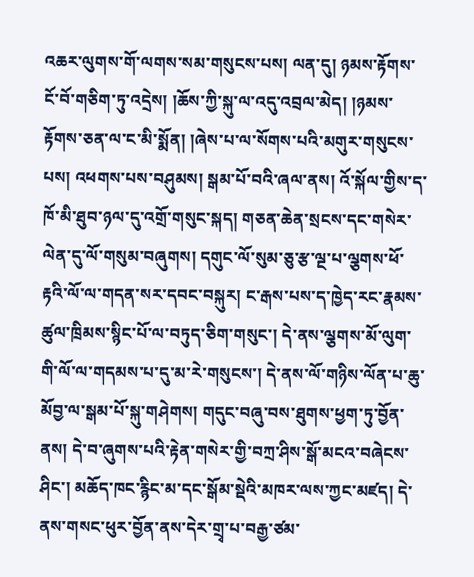འཆར་ལུགས་གོ་ལགས་སམ་གསུངས་པས། ལན་དུ། ཉམས་རྟོགས་ངོ་བོ་གཅིག་ཏུ་འདྲེས། །ཆོས་ཀྱི་སྐུ་ལ་འདུ་འབྲལ་མེད། །ཉམས་རྟོགས་ཅན་ལ་ང་མི་སྨོན། །ཞེས་པ་ལ་སོགས་པའི་མགུར་གསུངས་པས། འཕགས་པས་བཤུམས། སྒམ་པོ་བའི་ཞལ་ནས། འོ་སྐོལ་གྱིས་ད་ཁོ་མི་ཐུབ་ཉལ་དུ་འགྲོ་གསུང་སྐད། གཅན་ཆེན་སྲངས་དང་གསེར་ལེན་དུ་ལོ་གསུམ་བཞུགས། དགུང་ལོ་སུམ་ཅུ་རྩ་ལྔ་པ་ལྕགས་ཕོ་རྟའི་ལོ་ལ་གདན་སར་དབང་བསྐུར། ང་རྒས་པས་ད་ཁྱེད་རང་རྣམས་ཚུལ་ཁྲིམས་སྙིང་པོ་ལ་བཏུད་ཅིག་གསུང་། དེ་ནས་ལྕགས་མོ་ལུག་གི་ལོ་ལ་གདམས་པ་དུ་མ་རེ་གསུངས་། དེ་ནས་ལོ་གཉིས་ལོན་པ་ཆུ་མོབྱ་ལ་སྒམ་པོ་སྐུ་གཤེགས། གདུང་བཞུ་བས་ཐུགས་ཕྱག་ཏུ་བྱོན་ནས། དེ་བ་ཞུགས་པའི་རྟེན་གསེར་གྱི་བཀྲ་ཤིས་སྒོ་མངའ་བཞེངས་ཤིང་། མཆོད་ཁང་རྙིང་མ་དང་སྒོམ་སྡེའི་མཁར་ལས་ཀྱང་མཛད། དེ་ནས་གསང་ཕུར་བྱོན་ནས་དེར་གྲྭ་པ་བརྒྱ་ཙམ་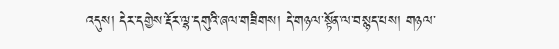འདུས། དེར་དགྱེས་རྡོར་ལྷ་དགུའི་ཞལ་གཟིགས། དེ་གཉལ་སྟོན་ལ་བསྙད་པས། གཉལ་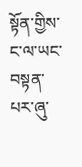སྟོན་གྱིས་ང་ལ་ཡང་བསྟན་པར་ཞུ་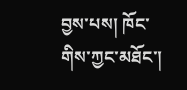བྱས་པས། ཁོང་གིས་ཀྱང་མཐོང་།